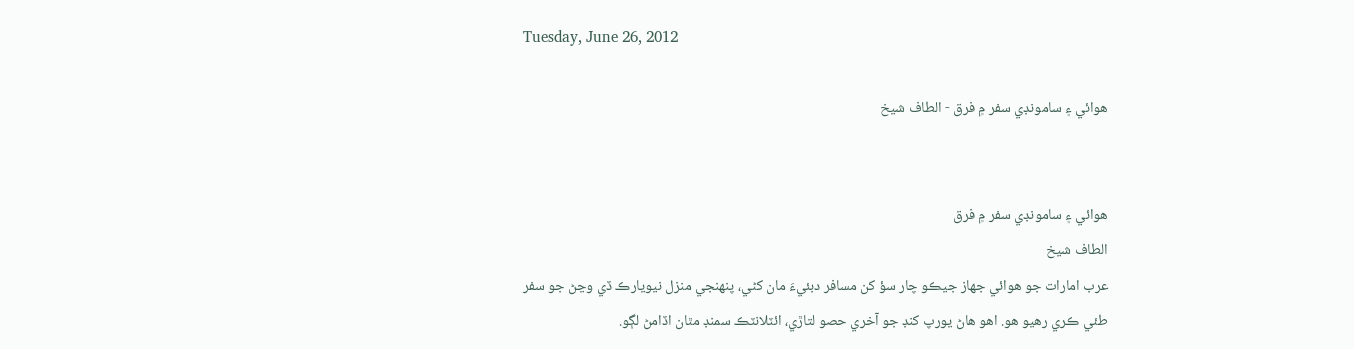Tuesday, June 26, 2012

هوائي ۽ سامونڊي سفر ۾ فرق - الطاف شيخ


هوائي ۽ سامونڊي سفر ۾ فرق
الطاف شيخ
عرب امارات جو هوائي جهاز جيڪو چار سؤ کن مسافر دبئيءَ مان کڻي، پنهنجي منزل نيويارڪ ڏي وڃڻ جو سفر طئي ڪري رهيو هو. اهو هاڻ يورپ کنڊ جو آخري حصو لتاڙي، ائٽلانٽڪ سمنڊ مٿان اڏامڻ لڳو.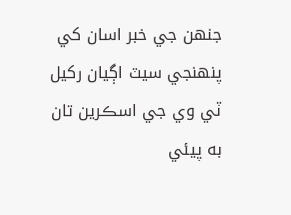جنهن جي خبر اسان کي پنهنجي سيٽ اڳيان رکيل ٽي وي جي اسڪرين تان به پيئي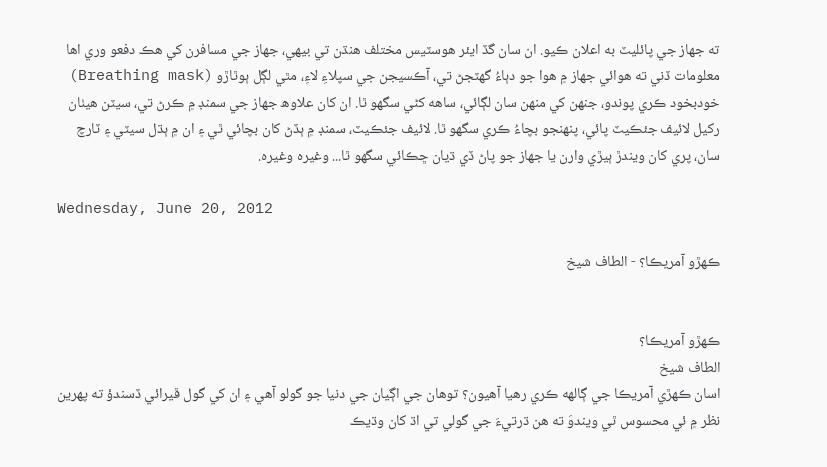ته جهاز جي پائليٽ به اعلان ڪيو. ان سان گڏ ايئر هوسٽيس مختلف هنڌن تي بيهي، جهاز جي مسافرن کي هڪ دفعو وري اها معلومات ڏني ته هوائي جهاز ۾ هوا جو دٻاءُ گهٽجڻ تي، آڪسيجن جي سپلاءِ لاءِ، مٿي لڳل ٻوٿاڙو (Breathing mask) خودبخود ڪري پوندو، جنهن کي منهن سان لڳائي، ساهه کڻي سگهو ٿا. ان کان علاوھ جهاز جي سمنڊ ۾ ڪرڻ تي، سيٽن هيٺان رکيل لائيف جئڪيٽ پائي، پنهنجو بچاءُ ڪري سگهو ٿا. لائيف جئڪيٽ، سمنڊ ۾ ٻڏڻ کان بچائي ٿي ۽ ان ۾ ٻڌل سيٽي ۽ ٽارچ سان، پري کان ويندڙ ٻيڙي وارن يا جهاز جو پاڻ ڏي ڌيان ڇڪائي سگهو ٿا... وغيره وغيره.

Wednesday, June 20, 2012

ڪهڙو آمريڪا؟ - الطاف شيخ


ڪهڙو آمريڪا؟
الطاف شيخ
اسان ڪهڙي آمريڪا جي ڳالهه ڪري رهيا آهيون؟ توهان جي اڳيان جي دنيا جو گولو آهي ۽ ان کي گول ڦيرائي ڏسندؤ ته پهرين نظر ۾ ئي محسوس ٿي ويندوَ ته هن ڌرتيءَ جي گولي تي اڌ کان وڌيڪ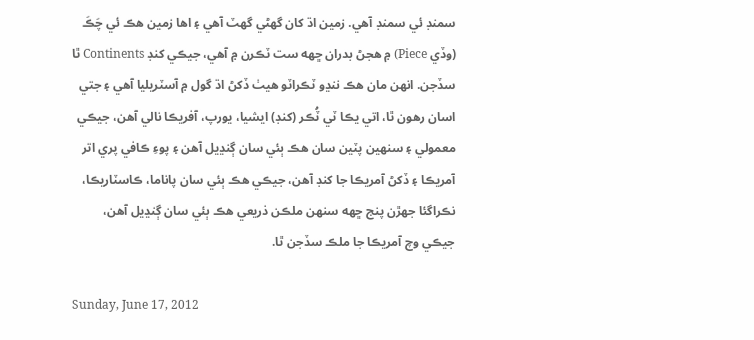سمنڊ ئي سمنڊ آهي. زمين اڌ کان گهڻي گهٽ آهي ۽ اها زمين هڪ ئي چَڪَ (وڏي Piece) ۾ هجڻ بدران ڇهه ست ٽڪرن ۾ آهي، جيڪي کنڊ Continents ٿا سڏجن. انهن مان هڪ ننڍو ٽڪراٽو هيٺ ڏکڻ اڌ گول ۾ آسٽريليا آهي ۽ جتي اسان رهون ٿا، اتي يڪا ٽي ٽُڪر (کنڊ) ايشيا، يورپ، آفريڪا نالي آهن، جيڪي معمولي ۽ سنهين پٽين سان هڪ ٻئي سان ڳنڍيل آهن ۽ پوءِ ڪافي پري اتر آمريڪا ۽ ڏکڻ آمريڪا جا کنڊ آهن، جيڪي هڪ ٻئي سان پاناما، ڪاسٽاريڪا، نڪراگئا جهڙن پنج ڇهه سنهن ملڪن ذريعي هڪ ٻئي سان ڳنڍيل آهن، جيڪي وچ آمريڪا جا ملڪ سڏجن ٿا.

Sunday, June 17, 2012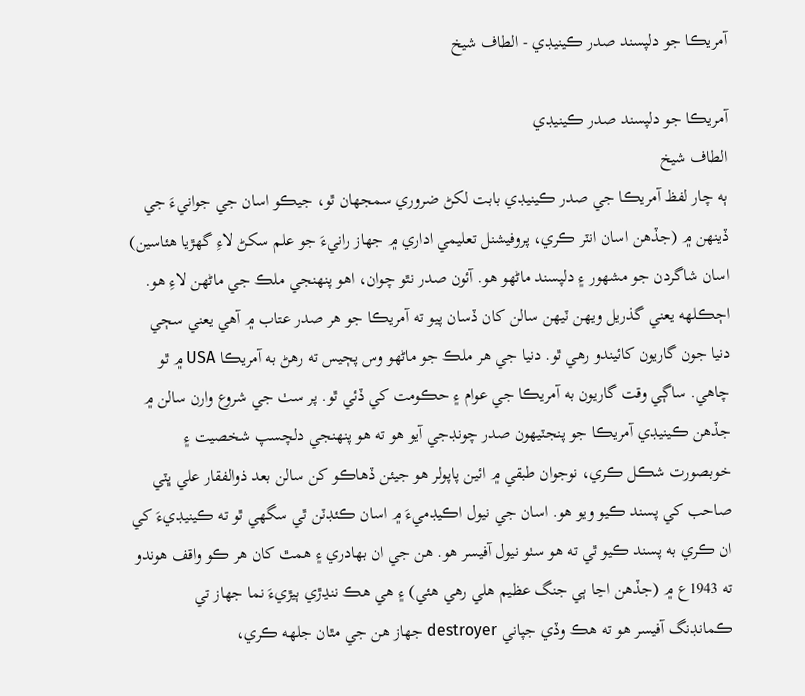آمريڪا جو دلپسند صدر ڪينيڊي - الطاف شيخ

آمريڪا جو دلپسند صدر ڪينيڊي
الطاف شيخ
ٻه چار لفظ آمريڪا جي صدر ڪينيڊي بابت لکڻ ضروري سمجهان ٿو، جيڪو اسان جي جوانيءَ جي ڏينهن ۾ (جڏهن اسان انٽر ڪري، پروفيشنل تعليمي اداري ۾ جهاز رانيءَ جو علم سکڻ لاءِ گهڙيا هئاسين) اسان شاگردن جو مشهور ۽ دلپسند ماڻهو هو. آئون صدر نٿو چوان، اهو پنهنجي ملڪ جي ماڻهن لاءِ هو.
اڄڪلهه يعني گذريل ويهن ٽيهن سالن کان ڏسان پيو ته آمريڪا جو هر صدر عتاب ۾ آهي يعني سڄي دنيا جون گاريون کائيندو رهي ٿو. دنيا جي هر ملڪ جو ماڻهو وس پڄيس ته رهڻ به آمريڪا USA ۾ ٿو چاهي. ساڳي وقت گاريون به آمريڪا جي عوام ۽ حڪومت کي ڏئي ٿو. پر سٺ جي شروع وارن سالن ۾ جڏهن ڪينيڊي آمريڪا جو پنجٽيهون صدر چونڊجي آيو هو ته هو پنهنجي دلچسپ شخصيت ۽ خوبصورت شڪل ڪري، نوجوان طبقي ۾ ائين پاپولر هو جيئن ڏهاڪو کن سالن بعد ذوالفقار علي ڀٽي صاحب کي پسند ڪيو ويو هو. اسان جي نيول اڪيڊميءَ ۾ اسان ڪئڊٽن ٿي سگهي ٿو ته ڪينيڊيءَ کي ان ڪري به پسند ڪيو ٿي ته هو سٺو نيول آفيسر هو. هن جي ان بهادري ۽ همٿ کان هر ڪو واقف هوندو ته 1943ع ۾ (جڏهن اڃا ٻي جنگ عظيم هلي رهي هئي) ۽ هي هڪ ننڍڙي ٻيڙيءَ نما جهاز تي ڪمانڊنگ آفيسر هو ته هڪ وڏي جپاني destroyer جهاز هن جي مٿان جلهه ڪري،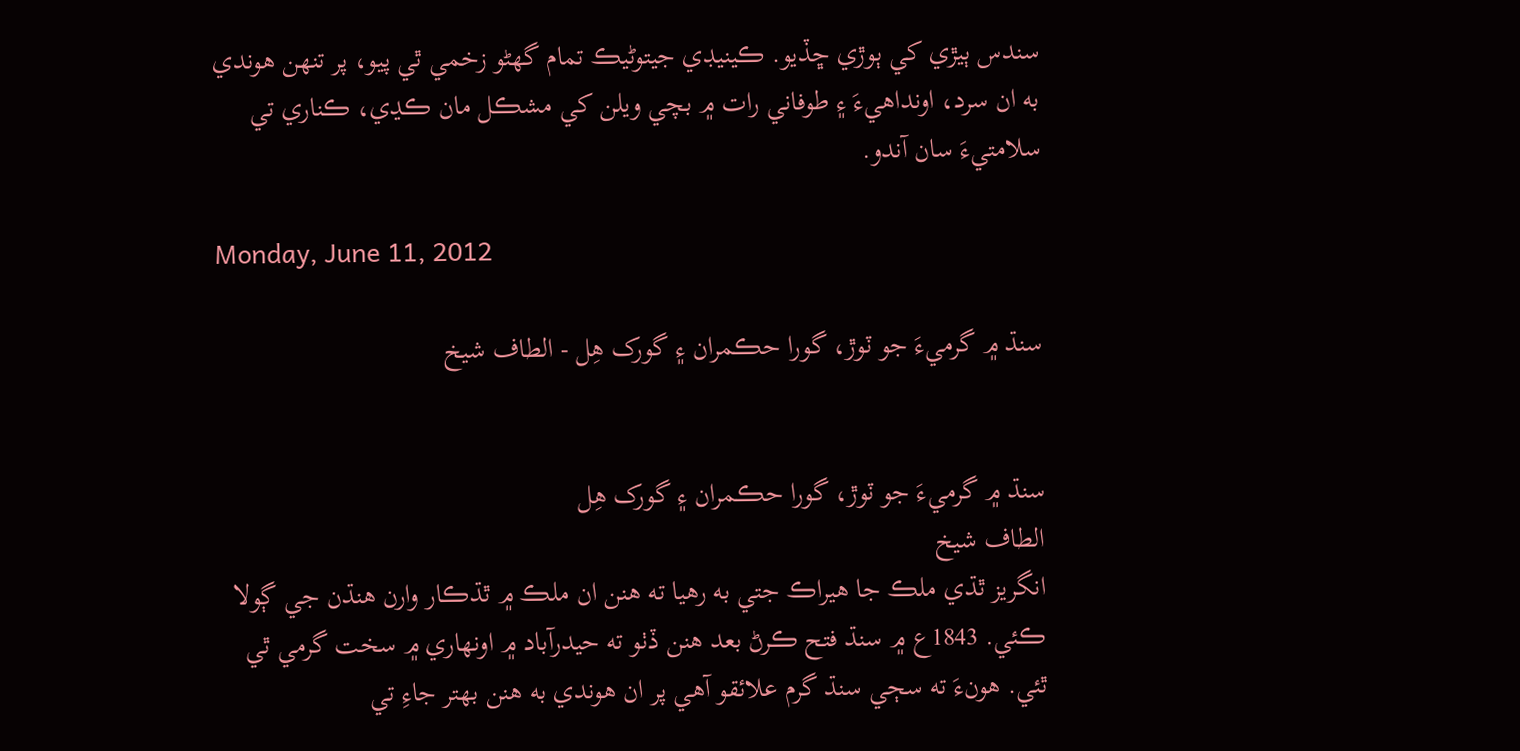سندس ٻيڙي کي ٻوڙي ڇڏيو. ڪينيڊي جيتوڻيڪ تمام گهڻو زخمي ٿي پيو، پر تنهن هوندي به ان سرد، اونداهيءَ ۽ طوفاني رات ۾ بچي ويلن کي مشڪل مان ڪڍي، ڪناري تي سلامتيءَ سان آندو.

Monday, June 11, 2012

سنڌ ۾ گرميءَ جو ٽوڙ، گورا حڪمران ۽ گورک هِل - الطاف شيخ


سنڌ ۾ گرميءَ جو ٽوڙ، گورا حڪمران ۽ گورک هِل
الطاف شيخ
انگريز ٿڌي ملڪ جا هيراڪ جتي به رهيا ته هنن ان ملڪ ۾ ٿڌڪار وارن هنڌن جي ڳولا ڪئي. 1843ع ۾ سنڌ فتح ڪرڻ بعد هنن ڏٺو ته حيدرآباد ۾ اونهاري ۾ سخت گرمي ٿي ٿئي. هونءَ ته سڄي سنڌ گرم علائقو آهي پر ان هوندي به هنن بهتر جاءِ تي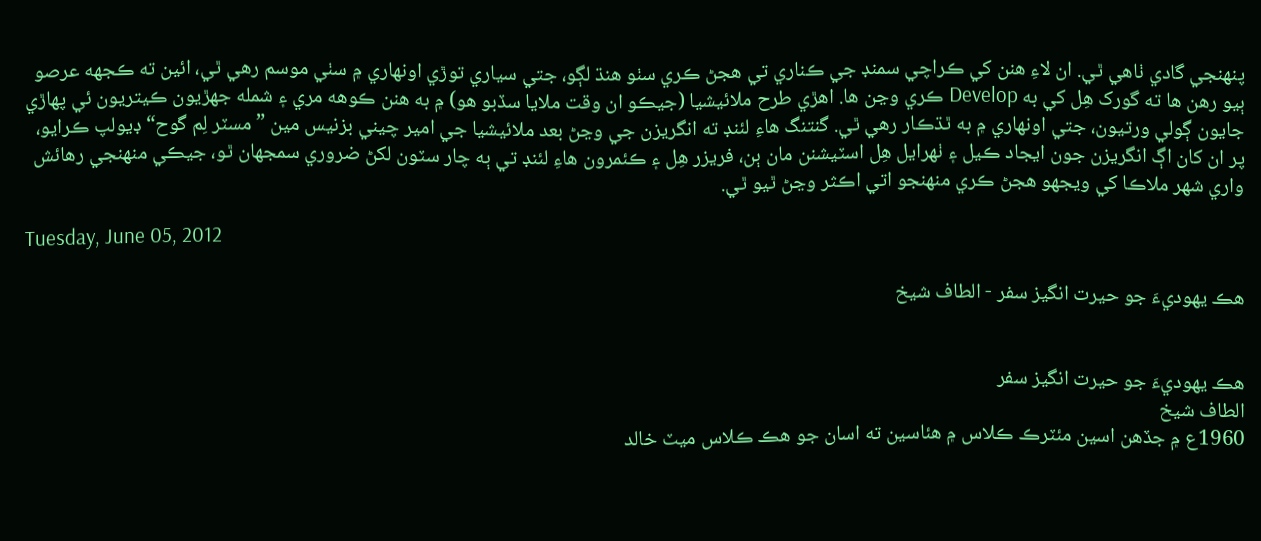پنهنجي گادي ٺاهي ٿي. ان لاءِ هنن کي ڪراچي سمنڊ جي ڪناري تي هجڻ ڪري سٺو هنڌ لڳو، جتي سياري توڙي اونهاري ۾ سٺي موسم رهي ٿي، ائين ته ڪجهه عرصو ٻيو رهن ها ته گورک هِل کي به Develop ڪري وڃن ها. اهڙي طرح ملائيشيا (جيڪو ان وقت ملايا سڏبو هو) ۾ به هنن ڪوهه مري ۽ شمله جهڙيون ڪيتريون ئي پهاڙي جايون ڳولي ورتيون، جتي اونهاري ۾ به ٿڌڪار رهي ٿي. گنتنگ هاءِ لئنڊ ته انگريزن جي وڃڻ بعد ملائيشيا جي امير چيني بزنيس مين ”مسٽر لِم گوح“ ڊيولپ ڪرايو، پر ان کان اڳ انگريزن جون ايجاد ڪيل ۽ ٺهرايل هِل اسٽيشنن مان ٻن، فريزر هِل ۽ ڪئمرون هاءِ لئنڊ تي ٻه چار سٽون لکڻ ضروري سمجهان ٿو، جيڪي منهنجي رهائش واري شهر ملاڪا کي ويجهو هجڻ ڪري منهنجو اتي اڪثر وڃڻ ٿيو ٿي.

Tuesday, June 05, 2012

هڪ يهوديءَ جو حيرت انگيز سفر - الطاف شيخ


هڪ يهوديءَ جو حيرت انگيز سفر
الطاف شيخ
1960ع ۾ جڏهن اسين مئٽرڪ ڪلاس ۾ هئاسين ته اسان جو هڪ ڪلاس ميٽ خالد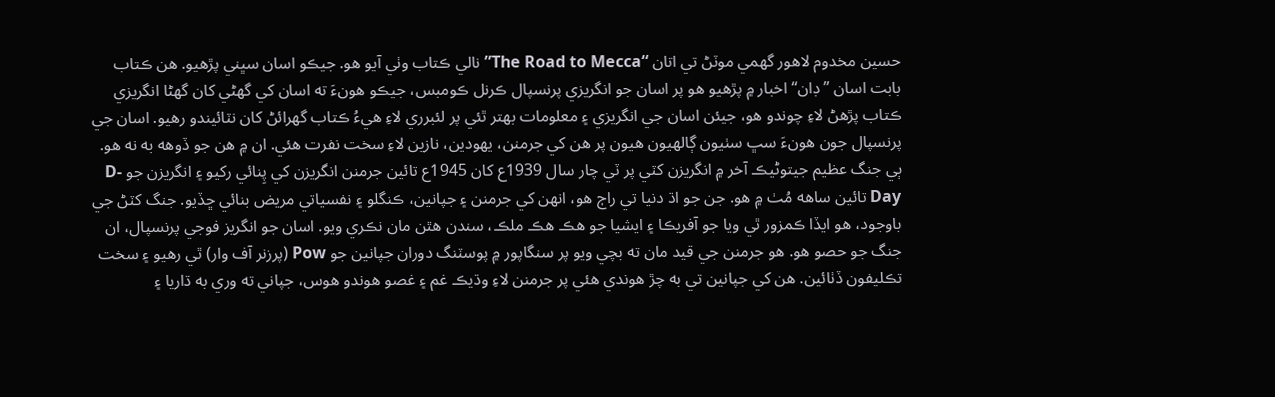حسين مخدوم لاهور گهمي موٽڻ تي اتان “The Road to Mecca” نالي ڪتاب وٺي آيو هو. جيڪو اسان سڀني پڙهيو. هن ڪتاب بابت اسان ”ڊان“ اخبار ۾ پڙهيو هو پر اسان جو انگريزي پرنسپال ڪرنل ڪومبس، جيڪو هونءَ ته اسان کي گهڻي کان گهڻا انگريزي ڪتاب پڙهڻ لاءِ چوندو هو، جيئن اسان جي انگريزي ۽ معلومات بهتر ٿئي پر لئبرري لاءِ هيءُ ڪتاب گهرائڻ کان نٽائيندو رهيو. اسان جي پرنسپال جون هونءَ سڀ سٺيون ڳالهيون هيون پر هن کي جرمنن، يهودين، نازين لاءِ سخت نفرت هئي. ان ۾ هن جو ڏوهه به نه هو. ٻي جنگ عظيم جيتوڻيڪ آخر ۾ انگريزن کٽي پر ٽي چار سال 1939ع کان 1945ع تائين جرمنن انگريزن کي پِنائي رکيو ۽ انگريزن جو D-Day تائين ساهه مُٺ ۾ هو. جن جو اڌ دنيا تي راڄ هو، انهن کي جرمنن ۽ جپانين، ڪنگلو ۽ نفسياتي مريض بنائي ڇڏيو. جنگ کٽڻ جي باوجود، هو ايڏا ڪمزور ٿي ويا جو آفريڪا ۽ ايشيا جو هڪ هڪ ملڪ، سندن هٿن مان نڪري ويو. اسان جو انگريز فوجي پرنسپال، ان جنگ جو حصو هو. هو جرمنن جي قيد مان ته بچي ويو پر سنگاپور ۾ پوسٽنگ دوران جپانين جو Pow (پرزنر آف وار) ٿي رهيو ۽ سخت تڪليفون ڏٺائين. هن کي جپانين تي به چڙ هوندي هئي پر جرمنن لاءِ وڌيڪ غم ۽ غصو هوندو هوس، جپاني ته وري به ڌاريا ۽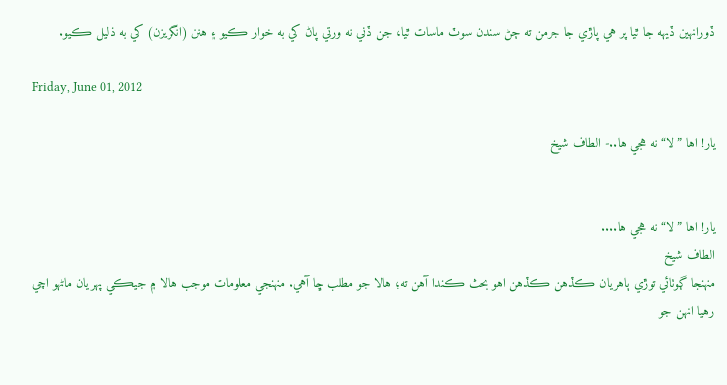ڏورانهين ڏيهه جا ٿيا پر هي پاڙي جا جرمن ته ڄڻ سندن سوٽ ماسات ٿيا، جن ڏني نه ورتي پاڻ کي به خوار ڪيو ۽ هنن (انگريزن) کي به ذليل ڪيو.

Friday, June 01, 2012

يار! اها ”لا“ نه هجي ها..- الطاف شيخ


يار! اها ”لا“ نه هجي ها....
الطاف شيخ
منهنجا ڳوٺائي توڙي ٻاهريان ڪڏهن ڪڏهن اهو بحث ڪندا آهن ته؛ هالا جو مطلب ڇا آهي. منهنجي معلومات موجب هالا ۾ جيڪي پهريان ماڻهو اچي رهيا انهن جو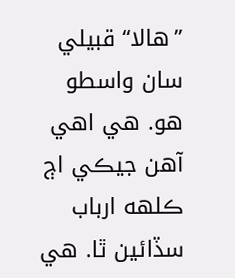”هالا“ قبيلي سان واسطو هو. هي اهي آهن جيڪي اڄ ڪلهه ارباب سڏائين ٿا. هي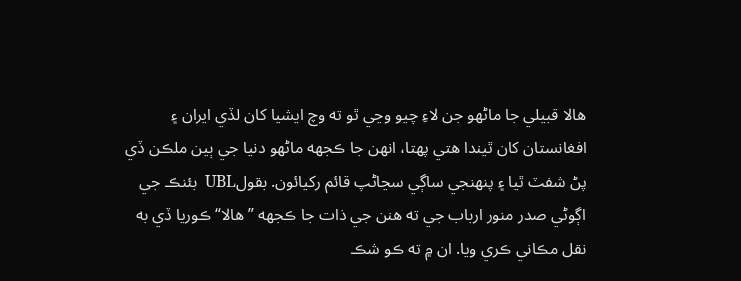هالا قبيلي جا ماڻهو جن لاءِ چيو وڃي ٿو ته وچ ايشيا کان لڏي ايران ۽ افغانستان کان ٿيندا هتي پهتا، انهن جا ڪجهه ماڻهو دنيا جي ٻين ملڪن ڏي پڻ شفٽ ٿيا ۽ پنهنجي ساڳي سڃاڻپ قائم رکيائون. بقولUBL  بئنڪ جي اڳوڻي صدر منور ارباب جي ته هنن جي ذات جا ڪجهه ”هالا“ ڪوريا ڏي به نقل مڪاني ڪري ويا. ان ۾ ته ڪو شڪ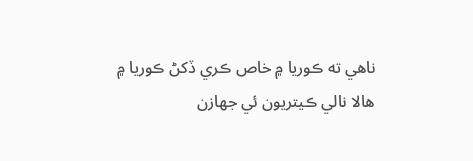ناهي ته ڪوريا ۾ خاص ڪري ڏکڻ ڪوريا ۾ هالا نالي ڪيتريون ئي جهازن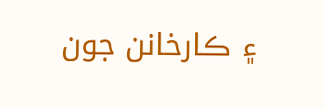۽ ڪارخانن جون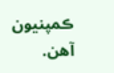ڪمپنيون آهن.